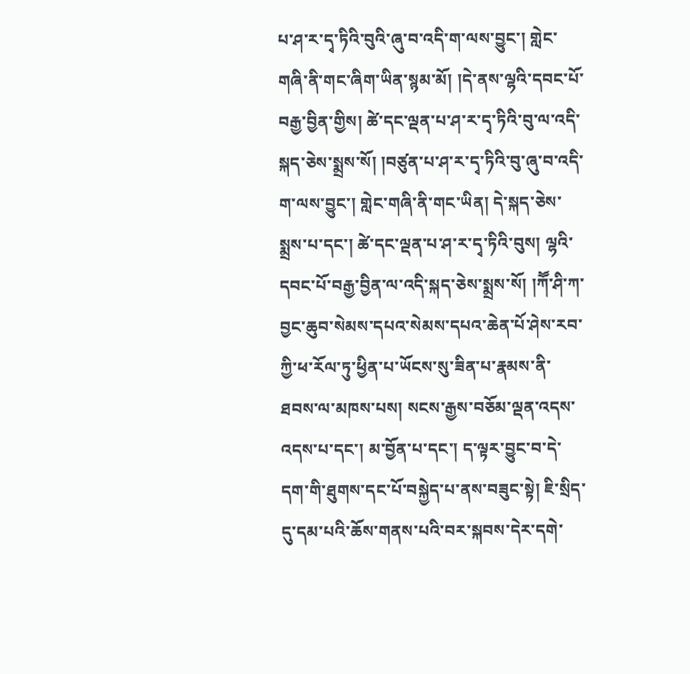པ་ཤ་ར་དྭ་ཏིའི་བུའི་ཞུ་བ་འདི་ག་ལས་བྱུང་། གླེང་གཞི་ནི་གང་ཞིག་ཡིན་སྙམ་མོ། །དེ་ནས་ལྷའི་དབང་པོ་བརྒྱ་བྱིན་གྱིས། ཚེ་དང་ལྡན་པ་ཤ་ར་དྭ་ཏིའི་བུ་ལ་འདི་སྐད་ཅེས་སྨྲས་སོ། །བཙུན་པ་ཤ་ར་དྭ་ཏིའི་བུ་ཞུ་བ་འདི་ག་ལས་བྱུང་། གླེང་གཞི་ནི་གང་ཡིན། དེ་སྐད་ཅེས་སྨྲས་པ་དང་། ཚེ་དང་ལྡན་པ་ཤ་ར་དྭ་ཏིའི་བུས། ལྷའི་དབང་པོ་བརྒྱ་བྱིན་ལ་འདི་སྐད་ཅེས་སྨྲས་སོ། །ཀཽ་ཤི་ཀ་བྱང་ཆུབ་སེམས་དཔའ་སེམས་དཔའ་ཆེན་པོ་ཤེས་རབ་ཀྱི་ཕ་རོལ་ཏུ་ཕྱིན་པ་ཡོངས་སུ་ཟིན་པ་རྣམས་ནི་ཐབས་ལ་མཁས་པས། སངས་རྒྱས་བཅོམ་ལྡན་འདས་འདས་པ་དང་། མ་བྱོན་པ་དང་། ད་ལྟར་བྱུང་བ་དེ་དག་གི་ཐུགས་དང་པོ་བསྐྱེད་པ་ནས་བཟུང་སྟེ། ཇི་སྲིད་དུ་དམ་པའི་ཆོས་གནས་པའི་བར་སྐབས་དེར་དགེ་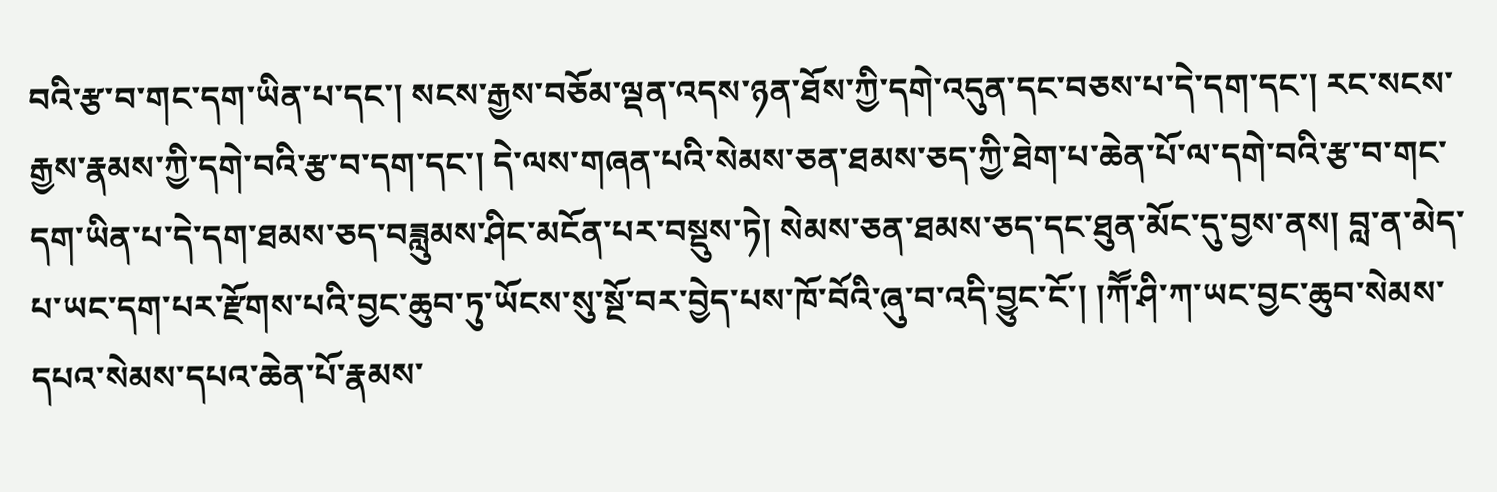བའི་རྩ་བ་གང་དག་ཡིན་པ་དང་། སངས་རྒྱས་བཅོམ་ལྡན་འདས་ཉན་ཐོས་ཀྱི་དགེ་འདུན་དང་བཅས་པ་དེ་དག་དང་། རང་སངས་རྒྱས་རྣམས་ཀྱི་དགེ་བའི་རྩ་བ་དག་དང་། དེ་ལས་གཞན་པའི་སེམས་ཅན་ཐམས་ཅད་ཀྱི་ཐེག་པ་ཆེན་པོ་ལ་དགེ་བའི་རྩ་བ་གང་དག་ཡིན་པ་དེ་དག་ཐམས་ཅད་བཟླུམས་ཤིང་མངོན་པར་བསྡུས་ཏེ། སེམས་ཅན་ཐམས་ཅད་དང་ཐུན་མོང་དུ་བྱས་ནས། བླ་ན་མེད་པ་ཡང་དག་པར་རྫོགས་པའི་བྱང་ཆུབ་ཏུ་ཡོངས་སུ་སྔོ་བར་བྱེད་པས་ཁོ་བོའི་ཞུ་བ་འདི་བྱུང་ངོ་། །ཀཽ་ཤི་ཀ་ཡང་བྱང་ཆུབ་སེམས་དཔའ་སེམས་དཔའ་ཆེན་པོ་རྣམས་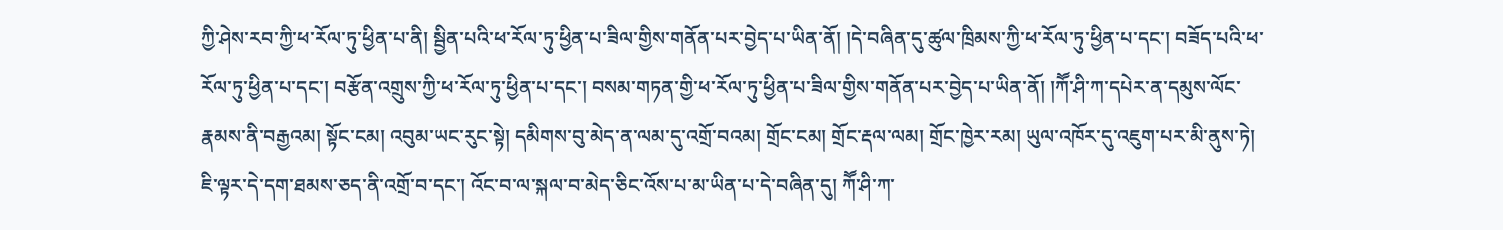ཀྱི་ཤེས་རབ་ཀྱི་ཕ་རོལ་ཏུ་ཕྱིན་པ་ནི། སྦྱིན་པའི་ཕ་རོལ་ཏུ་ཕྱིན་པ་ཟིལ་གྱིས་གནོན་པར་བྱེད་པ་ཡིན་ནོ། །དེ་བཞིན་དུ་ཚུལ་ཁྲིམས་ཀྱི་ཕ་རོལ་ཏུ་ཕྱིན་པ་དང་། བཟོད་པའི་ཕ་རོལ་ཏུ་ཕྱིན་པ་དང་། བརྩོན་འགྲུས་ཀྱི་ཕ་རོལ་ཏུ་ཕྱིན་པ་དང་། བསམ་གཏན་གྱི་ཕ་རོལ་ཏུ་ཕྱིན་པ་ཟིལ་གྱིས་གནོན་པར་བྱེད་པ་ཡིན་ནོ། །ཀཽ་ཤི་ཀ་དཔེར་ན་དམུས་ལོང་རྣམས་ནི་བརྒྱའམ། སྟོང་ངམ། འབུམ་ཡང་རུང་སྟེ། དམིགས་བུ་མེད་ན་ལམ་དུ་འགྲོ་བའམ། གྲོང་ངམ། གྲོང་རྡལ་ལམ། གྲོང་ཁྱེར་རམ། ཡུལ་འཁོར་དུ་འཇུག་པར་མི་ནུས་ཏེ། ཇི་ལྟར་དེ་དག་ཐམས་ཅད་ནི་འགྲོ་བ་དང་། འོང་བ་ལ་སྐལ་བ་མེད་ཅིང་འོས་པ་མ་ཡིན་པ་དེ་བཞིན་དུ། ཀཽ་ཤི་ཀ་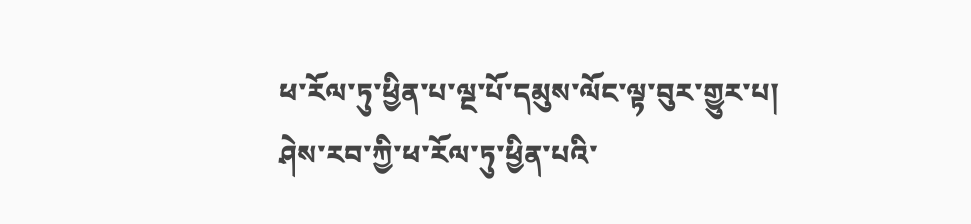ཕ་རོལ་ཏུ་ཕྱིན་པ་ལྔ་པོ་དམུས་ལོང་ལྟ་བུར་གྱུར་པ། ཤེས་རབ་ཀྱི་ཕ་རོལ་ཏུ་ཕྱིན་པའི་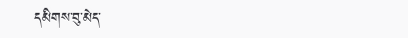དམིགས་བུ་མེད་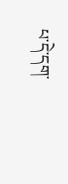པ་དེ་དག་